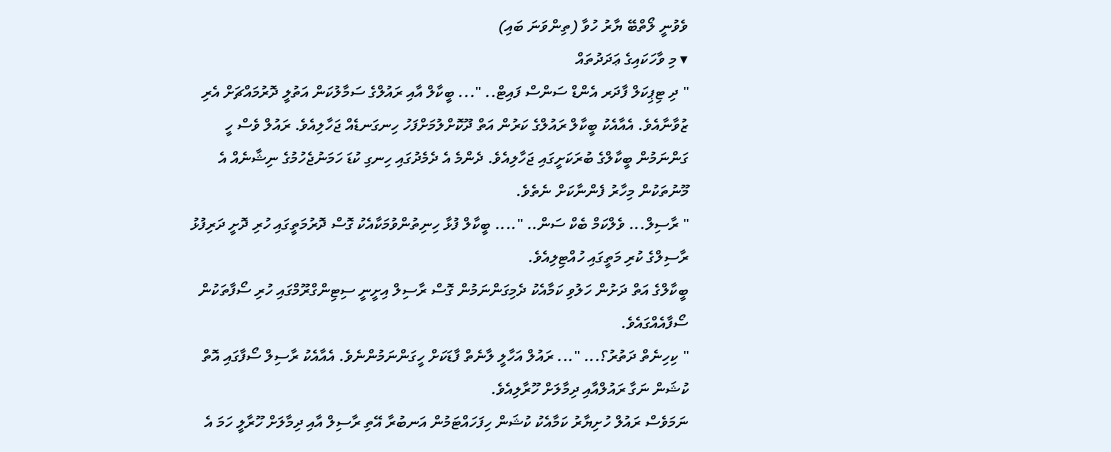ވެވުނީ ލޯތްބޭ ޔާރު ހުވާ (ތިންވަނަ ބައި)
▾ މި ވާހަކައިގެ ޢަދަދުތައް
" ދި ޓިޕިކަލް ފާދަރ އެންޑް ސަންސް ފައިޓް.. "... ބީކާލް އާއި ރައުލްގެ ސަމާލުކަން އަތުލީ ދޮރުމައްޗަށް އެރި ޒުވާނާއެވެ. އެއާއެކު ބީކާލް ރައުލްގެ ކަރުން އަތް ދޫކޮށްލުމަށްފަހު ހިނގަނޑެއް ޖަހާލިއެވެ. ރައުލް ވެސް ހީ ގަންނަމުން ބީކާލްގެ ބުރަކަށީގައި ޖަހާލިއެވެ. ދެންމެ އެ ދެމެދުގައި ހިނގި ކުޑަ ހަމަނުޖެހުމުގެ ނިޝާނެއް އެ މޫނުތަކުން މިހާރު ފެންނާކަށް ނެތެވެ.
" ރާސިލް... ވެލްކަމް ބެކް ސަން.. ".... ބީކާލް ފުޅާ ހިނިތުންވުމަކާއެކު ގޮސް ދޮރުމަތީގައި ހުރި ދޮށީ ދަރިފުޅު ރާސިލްގެ ކުރި މަތީގައި ހުއްޓިލިއެވެ.
ބީކާލްގެ އަތް ދަށުން ހަލުވި ކަމާއެކު ދެމިގަންނަމުން ގޮސް ރާސިލް އިށީނީ ސިޓިންގްރޫމްގައި ހުރި ސޯފާތަކުން ސޯފާއެއްގައެވެ.
" ކިހިނެތް ދަތުރު؟... "... ރައުލް އަހާލީ ލާނެތް ފާޑަކަށް ހީގަންނަމުންނެވެ. އެއާއެކު ރާސިލް ސޯފާގައި އޮތް ކުޝަން ނަގާ ރައުލްއާއި ދިމާލަށް ހޫރާލިއެވެ.
ނަމަވެސް ރައުލް ހުށިޔާރު ކަމާއެކު ކުޝަން ހިފަހައްޓަމުން އަނބުރާ އޭތި ރާސިލް އާއި ދިމާލަށް ހޫރާލީ ހަމަ އެ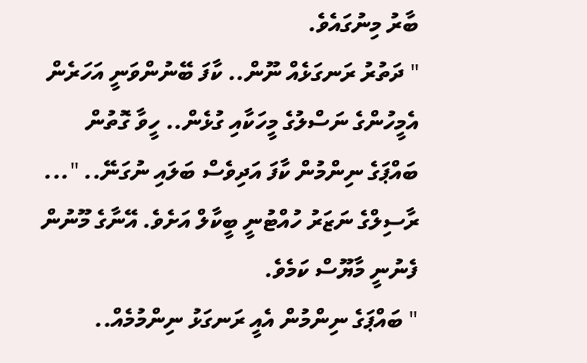ބާރު މިނުގައެވެ.
" ދަތުރު ރަނގަޅެއް ނޫން.. ކާފަ ބޭނުންވަނީ އަހަރެން އެމީހުންގެ ނަސްލުގެ މީހަކާއި ގުޅެން.. ހީވާ ގޮތުން ބައްޕަގެ ނިންމުން ކާފަ އަދިވެސް ބަލައި ނުގަނޭ.. "... ރާސިލްގެ ނަޒަރު ހުއްޓުނީ ބީކާލް އަށެވެ. އޭނާގެ މޫނުން ފެނުނީ މާޔޫސް ކަމެވެ.
" ބައްޕަގެ ނިންމުން އެއީ ރަނގަޅު ނިންމުމެއް..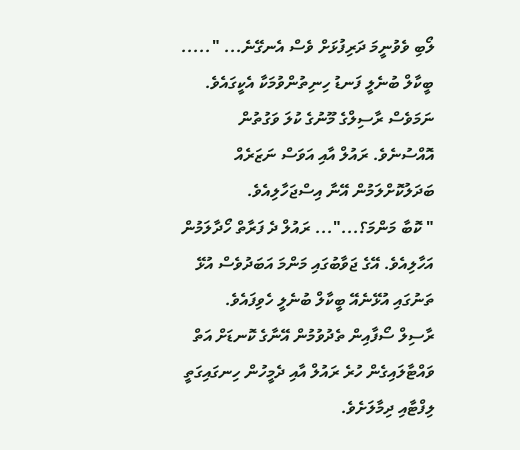ލޯބި ވެވުނީމަ ދަރިފުޅަށް ވެސް އެނގޭނެ... "..... ބީކާލް ބުނެލީ ފަނޑު ހިނިތުންވުމަކާ އެކީގައެވެ. ނަމަވެސް ރާސިލްގެ މޫނުގެ ކުލަ ވަގުތުން އޮއްސުނެވެ. ރައުލް އާއި އަވަސް ނަޒަރެއް ބަދަލުކޮށްލަމުން އޭނާ އިސްޖަހާލިއެވެ.
" ކޮބާ މަންމަ؟..."... ރައުލް ދެ ފަރާތް ހޯދާލަމުން އަހާލިއެވެ. އޭގެ ޖަވާބުގައި މަންމަ އަބަދުވެސް އުޅޭ ތަނުގައި އުޅޭނެއޭ ބީކާލް ބުނެލީ ހެވިފައެވެ.
ރާސިލް ސޯފާއިން ތެދުވުމުން އޭނާގެ ކޮނޑަށް އަތް ވައްޓާލައިގެން ހުރެ ރައުލް އާއި ދެމީހުން ހިނގައިގަތީ ލިފްޓާއި ދިމާލަށެވެ.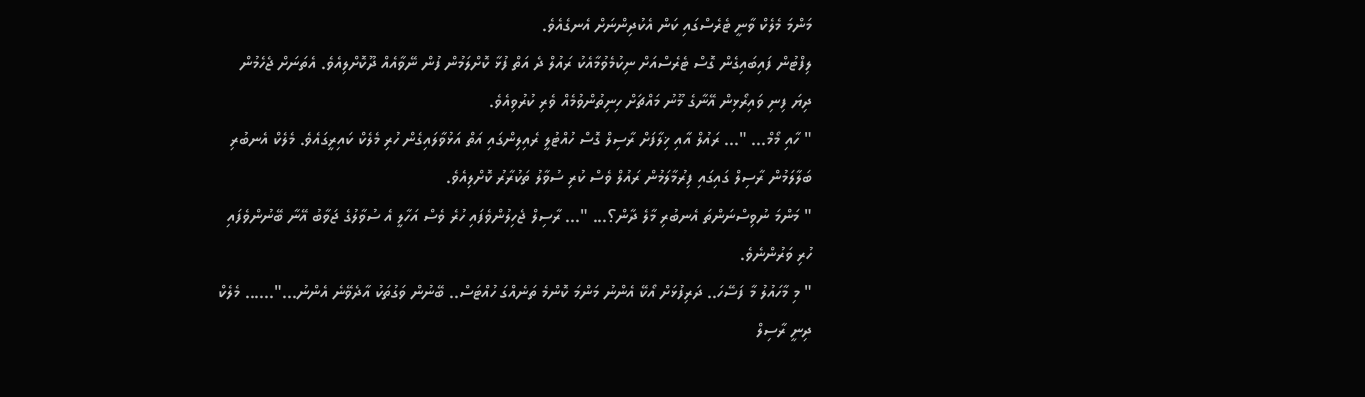މަންމަ މެލެކް ވާނީ ޓެރެސްގައި ކަން އެކުދިންނަށް އެނގެއެވެ.
ލިފްޓުން ފައިބައިގެން ގޮސް ޓެރެސްއަށް ނިކުމެވުމާއެކު ރައުލް ދެ އަތް ފުޅާ ކޮށްލަމުން ފުން ނޭވާއެއް ދޫކޮށްލިއެވެ. އެތަނަށް ޖެހެމުން ދިޔަ ފިނި ވައިރޯޅިން އޭނާގެ މޫނު މައްޗަށް ހިނިތުންވުމެއް ވެރި ކުރުވިއެވެ.
" ހާއި މޯމް... "... ރައުލް އާއި ޚިލާފަށް ރާސިލް ގޮސް ހުއްޓުލީ ރެއިލިންގައި އަތް އަޅުވާލައިގެން ހުރި މެލެކް ކައިރީގައެވެ. މެލެކް އެނބުރި ބަލާލަމުން ރާސިލް ގައިގައި ފިރުމާލަމުން ރައުލް ވެސް ކުރި ސުވާލު ތަކުރާރު ކޮށްލިއެވެ.
" މަންމަ ނުވިސްނަންތަ އެނބުރި މާލެ ދާން؟... "... ރާސިލް ޖެހިލުންވެފައި ހުރެ ވެސް އަހާލީ އެ ސުވާލުގެ ޖަވާބު އޭނާ ބޭނުންވެފައި ހުރި ވަރުންނެވެ.
" މި މާހައުލު މާ ފަސޭހަ.. ދަރިފުޅަށް އޯކޭ އެންނު މަންމަ ކޮންމެ ތަނެއްގަ ހުއްޓަސް.. ބޭނުން ވަގުތަކު އާދެވޭނެ އެންނު..."...... މެލެކް ދިނީ ރާސިލް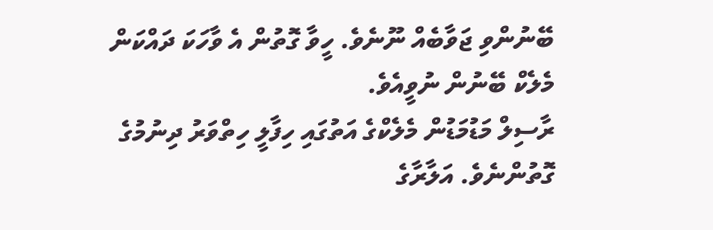ބޭނުންވި ޖަވާބެއް ނޫނެވެ. ހީވާ ގޮތުން އެ ވާހަކަ ދައްކަން މެލެކް ބޭނުން ނުވީއެވެ.
ރާސިލް މަޑުމަޑުން މެލެކްގެ އަތުގައި ހިފާލީ ހިތްވަރު ދިނުމުގެ ގޮތުންނެވެ. އަލާރާގެ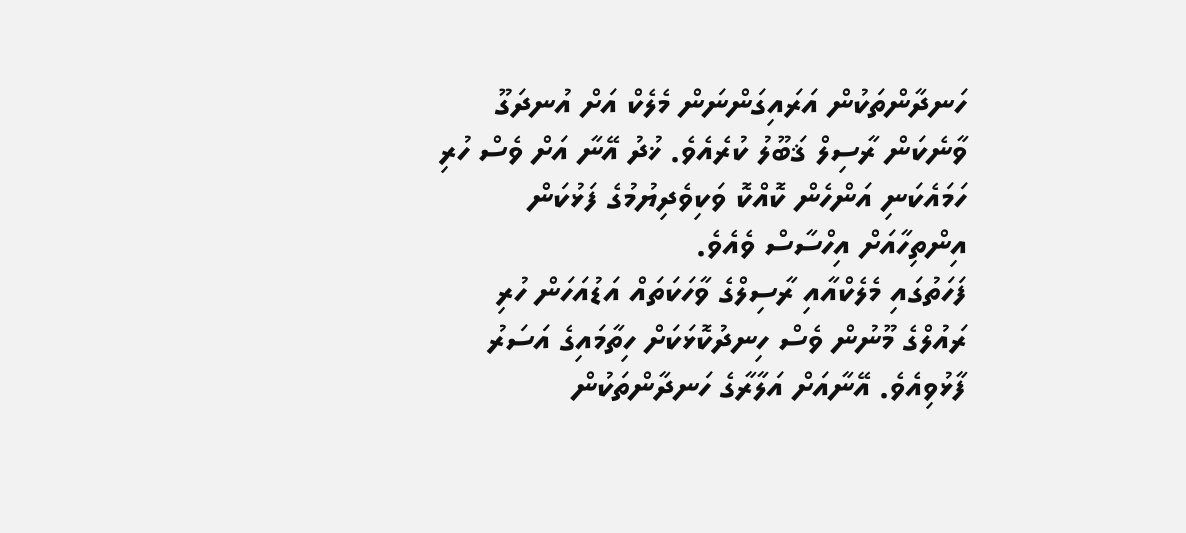ހަނދާންތަކުން އަރައިގަންނަން މެލެކް އަށް އުނދަގޫ ވާނެކަން ރާސިލް ޤަބޫލު ކުރެއެވެ. ޚުދު އޭނާ އަށް ވެސް ހުރި ހަމައެކަނި އަންހެން ކޮއްކޮ ވަކިވެދިޔުމުގެ ފަޅުކަން އިންތިހާއަށް އިހްސާސް ވެއެވެ.
ފަހަތުގައި މެލެކްއާއި ރާސިލްގެ ވާހަކަތައް އަޑުއަހަން ހުރި ރައުލްގެ މޫނުން ވެސް ހިނދުކޮޅަކަށް ހިތާމައިގެ އަސަރު ފާޅުވިއެވެ. އޭނާއަށް އަލާރާގެ ހަނދާންތަކުން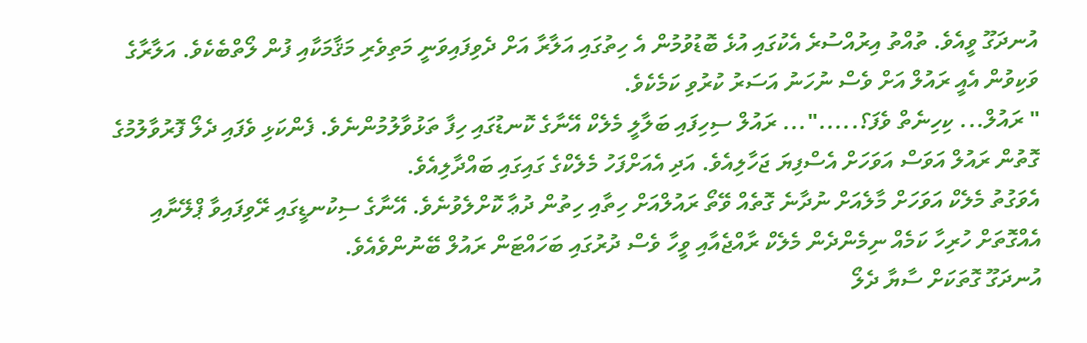އުނދަގޫ ވީއެވެ. ތުއްތު އިރުއްސުރެ އެކުގައި އުޅެ ބޮޑުވުމުން އެ ހިތުގައި އަލާރާ އަށް ދެވިފައިވަނީ މަތިވެރި މަޤާމަކާއި ފުން ލޯތްބެކެވެ. އަލާރާގެ ވަކިވުން އެއީ ރައުލް އަށް ވެސް ނުހަނު އަސަރު ކުރުވި ކަމެކެވެ.
" ރައުލް... ކިހިނެތް ވެފަ؟....."... ރައުލް ސިހިފައި ބަލާލީ މެލެކް އޭނާގެ ކޮނޑުގައި ހިފާ ތަޅުވާލުމުންނެވެ. ފެންކަޅި ވެފައި ދެލޯ ފޮރުވާލުމުގެ ގޮތުން ރައުލް އަވަސް އަވަހަށް އެސްފިޔަ ޖަހާލިއެވެ. އަދި އެއަށްފަހު މެލެކްގެ ގައިގައި ބައްދާލިއެވެ.
އެވަގުތު މެލެކް އަވަހަށް މާލެއަށް ނުދާނެ ގޮތެއް ވޭތޯ ރައުލްއަށް ހިތާއި ހިތުން ދުޢާ ކޮށްލެވުނެވެ. އޭނާގެ ސިކުނޑީގައި ރޭވިފައިވާ ޕްލޭނާއި އެއްގޮތަށް ހުރިހާ ކަމެއް ނިމެންދެން މެލެކް ރާއްޖެއާއި ވީހާ ވެސް ދުރުގައި ބަހައްޓަން ރައުލް ބޭނުންވެއެވެ.
އުނދަގޫ ގޮތަކަށް ސާޔާ ދެލޯ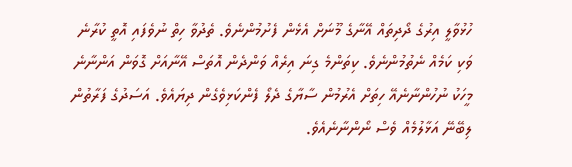ހުޅުވާލީ އިރުގެ ދޯދިތައް އޭނާގެ މޫނަށް އެޅެން ފެށުމުންނެވެ. ތެދުވާ ހިތް ނުވެފައި އޮތީ ކުރާނެ ވަކި ކަމެއް ނެތުމުންނެވެ. ކިތަންމެ ގިނަ އިރެއް ވަންދެން އޮތަސް އޭނާއަށް ގޮވަން އަންނާނެ މީހަކު ނުހުންނާނެއޭ ހިތަށް އެރުމުން ސާޔާގެ ދެލޯ ފެންކަޅިވެގެން ދިޔައެވެ. އަސަދުގެ ފަރާތުން ލިބޭނޭ އަޅާލުމެއް ވެސް ނޯންނާނެއެވެ.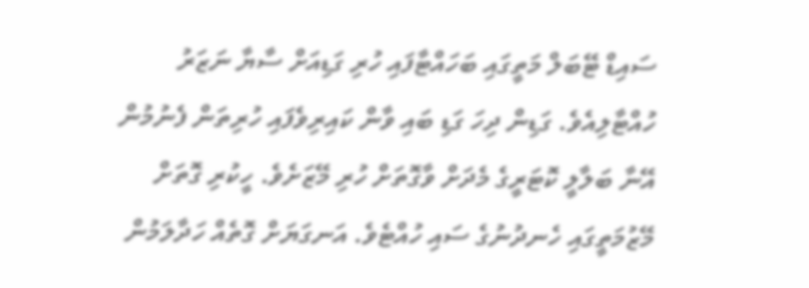ސައިޑް ޓޭބަލް މަތީގައި ބަހައްޓާފައި ހުރި ގަޑިއަށް ސާޔާ ނަޒަރު ހުއްޓާލިއެވެ. ގަޑިން ދިހަ ގަޑި ބައި ވާން ކައިރިވެފައި ހުރިތަން ފެނުމުން އޭނާ ބަލާލީ ކޮޓަރީގެ މެދަށް ވާގޮތަށް ހުރި މޭޒަށެވެ. ހީކުރި ގޮތަށް މޭޒުމަތީގައި ހެނދުނުގެ ސައި ހުއްޓެވެ. އަނގަޔަށް ގޮތެއް ހަދާލަމުން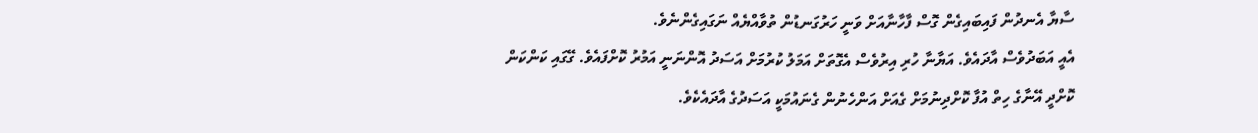ސާޔާ އެނދުން ފައިބައިގެން ގޮސް ފާހާނާއަށް ވަނީ ހަރުގަނޑުން ތުވާއްޔެއް ނަގައިގެންނެވެ.
އެއީ އަބަދުވެސް އާދައެވެ. އަޔާނާ ހުރި އިރުވެސް އެގޮތަށް އަމަލު ކުރުމަށް އަސަދު އޮންނަނީ އަމުރު ކޮށްފައެވެ. ގޭގައި ކަންކަން ކޮށްދީ އޭނާގެ ހިތް އުފާ ކޮށްދިނުމަށް ގެއަށް އަންހެނުން ގެނައުމަކީ އަސަދުގެ އާދައެކެވެ.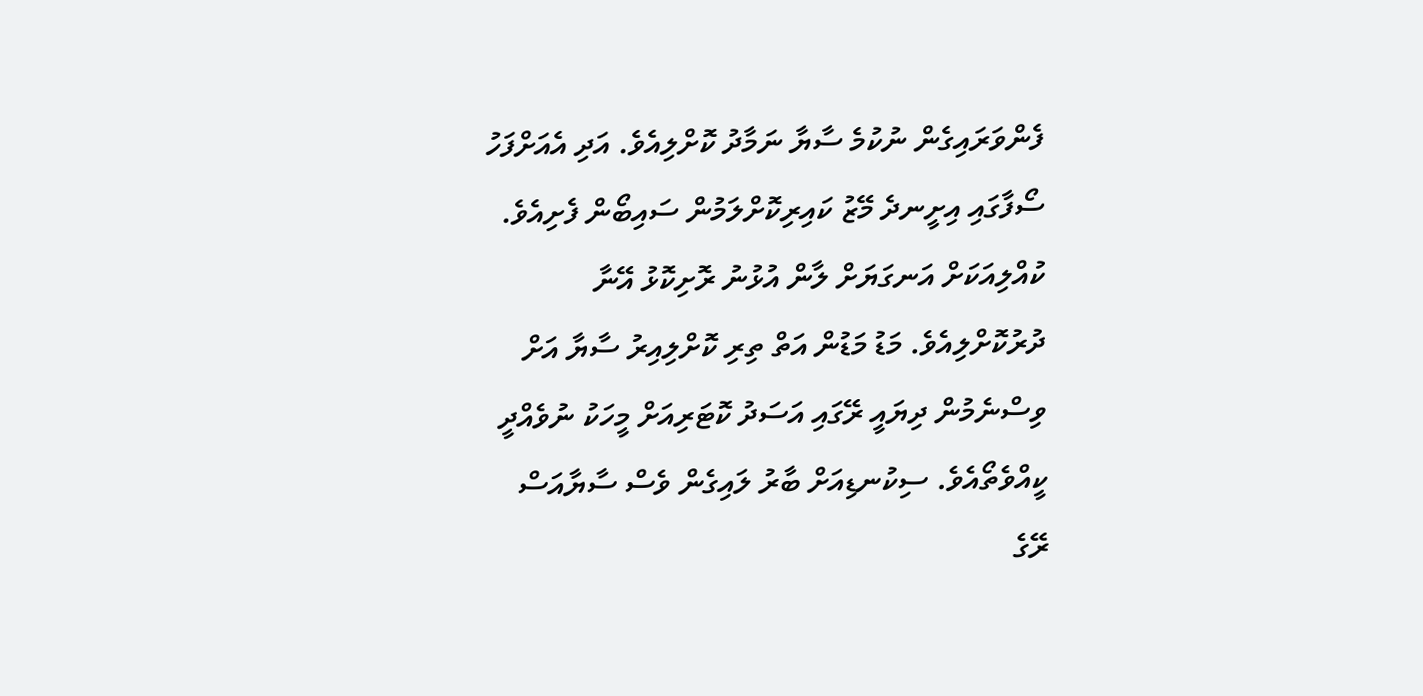ފެންވަރައިގެން ނުކުމެ ސާޔާ ނަމާދު ކޮށްލިއެވެ. އަދި އެއަށްފަހު ސޯފާގައި އިށީނދެ މޭޒު ކައިރިކޮށްލަމުން ސައިބޯން ފެށިއެވެ.
ކުއްލިއަކަށް އަނގަޔަށް ލާން އުޅުނު ރޮށިކޮޅު އޭނާ ދުރުކޮށްލިއެވެ. މަޑު މަޑުން އަތް ތިރި ކޮށްލިއިރު ސާޔާ އަށް ވިސްނެމުން ދިޔައީ ރޭގައި އަސަދު ކޮޓަރިއަށް މީހަކު ނުވެއްދީ ކީއްވެތޯއެވެ. ސިކުނޑިއަށް ބާރު ލައިގެން ވެސް ސާޔާއަސް ރޭގެ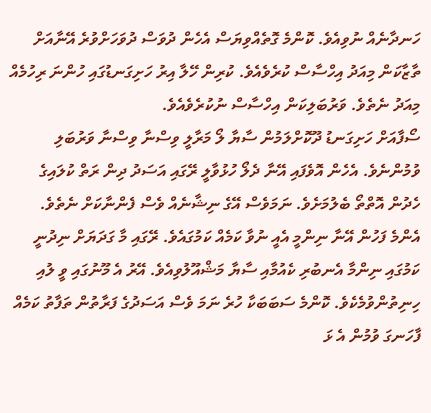ހަނދާނެއް ނުވިއެވެ. ކޮންމެ ގޮތެއްވިޔަސް އެހެން ދުވަސް ދުވަހަށްވުރެ އޭނާއަށް ތާޒާކަން މިއަދު އިހްސާސް ކުރެވެއެވެ. ކުރިން ހޭލާ އިރު ހަށިގަނޑުގައި ހުންނަ ރިހުމެއް މިއަދު ނެތެވެ. ވަރުބަލިކަން އިހްސާސް ނުކުރެވެއެވެ.
ސޯފާއަށް ހަށިގަނޑު ދޫކޮށްލަމުން ސާޔާ ލޯ މަރާލީ ވިސްނާ ވިސްނާ ވަރުބަލި ވުމުންނެވެ. އެހެން އޮވެފައި އޭނާ ދެލޯ ހުޅުވާލީ ރޭގައި އަސަދު ދިން ރަތް ކުލައިގެ ހެދުން އޮތްތޯ ބެލުމަށެވެ. ނަމަވެސް އޭގެ ނިޝާނެއް ވެސް ފެންނާކަށް ނެތެވެ.
އެންމެ ފަހުން އޭނާ ނިންމީ އެއީ ނުވާ ކަމެއް ކަމުގައެވެ. ރޭގައި މާ ގަދަޔަށް ނިދުނީ ކަމުގައި ނިންމާ އެނބުރި ކެއުމާއި ސާޔާ މަޝްއޫލުވިއެވެ. އޭރު އެ މޫނުގައި ވީ ލުއި ހިނިތުންވުމެކެވެ. ކޮންމެ ސަބަބަކާ ހުރެ ނަމަ ވެސް އަސަދުގެ ފަރާތުން ތަފާތު ކަމެއް ފާހަނގަ ވުމުން އެ ޅަ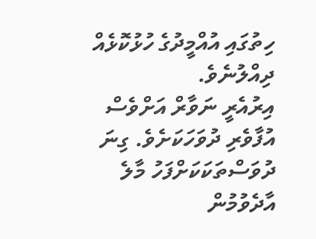ހިތުގައި އުއްމީދުގެ ހުޅުކޮޅެއް ދިއްލުނެވެ.
އިރުއެރީ ނަވާރް އަށްވެސް އުފާވެރި ދުވަހަކަށެވެ. ގިނަ ދުވަސްތަކަކަށްފަހު މާލެ އާދެވުމުން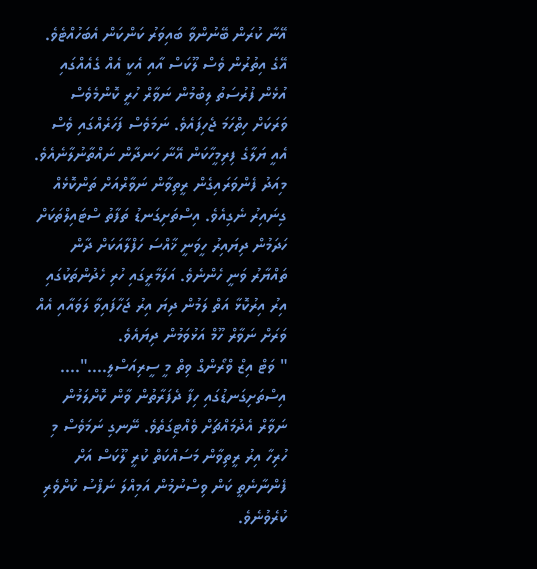އޭނާ ކުރަން ބޭނުންވާ ބައިވަރު ކަންކަން އެބަހުއްޓެވެ. އޭގެ އިތުރުން ވެސް ލޫކަސް އާއި އެކީ އެއް ގެއެއްގައި އުޅެން ފުރުސަތު ލިބުމުން ނަވާރް ހުރީ ކޮންމެވެސް ވަރަކަށް ހިތްހަމަ ޖެހިފައެވެ. ނަމަވެސް ފަހަރެއްގައި ވެސް އެއީ ޔަލާގެ ފިރިމީހާކަން އޭނާ ހަނދާން ނައްތާނުލާނެއެވެ.
މިއަދު ފެންވަރައިގެން ރީތިވާން ނަވާރްއަށް ތަންކޮޅެއް ގިނައިރު ނެގިއެވެ. އިސްތަށިގަނޑު ތަފާތު ސްޓައިލްތަކަށް ހަދަމުން ދިޔައިރު ހީވަނީ ޚާއްސަ ހަފްލާއަކަށް ދާން ތައްޔާރު ވަނީ ހެންނެވެ. އަލަމާރީގައި ހުރި ހެދުންތަކުގައި އިރު އިރުކޮޅާ އަތް ލަމުން ދިޔަ އިރު ޖަހާފައިވާ ލަވައާއި އެއް ވަރަށް ނަވާރް ހޫމް އަޅުވަމުން ދިޔައެވެ.
" ވަޓް އިޒް ވްރޯންގް ވިތް މީ ސީރިއަސްލީ....".... އިސްތަށިގަނޑުގައި ހިފާ ދެފަރާތުން ވާން ކޮށްލަމުން ނަވާރް އެދުމައްޗަށް ވެއްޓިގަތެވެ. ނޭނގި ނަމަވެސް މި ހުރިހާ އިރު ރީތިވާން މަސައްކަތް ކުރީ ލޫކަސް އަށް ފެންނާނެތީ ކަން ވިސްނުމުން އަމިއްލަ ނަފްސު ކުށްވެރި ކުރެވުނެވެ.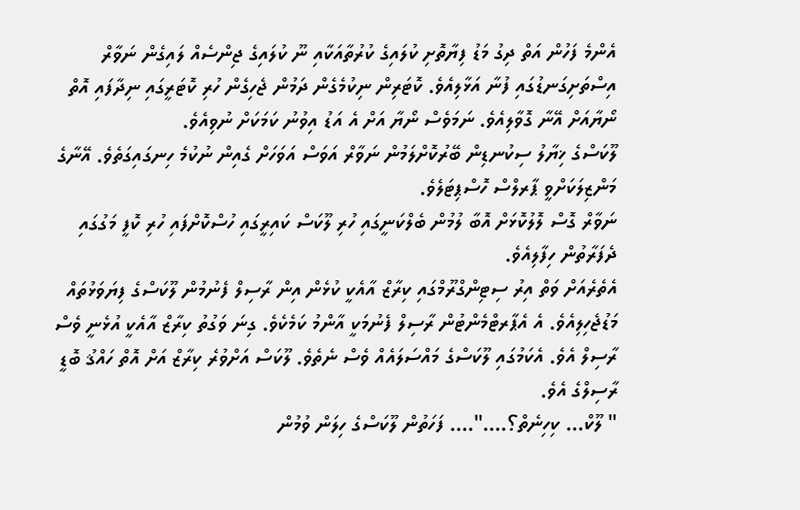އެންމެ ފަހުން އަތް ދިގު މަޑު ފިޔާތޮށި ކުލައިގެ ކުރުތާއަކާއި ނޫ ކުލައިގެ ޖިންސެއް ލައިގެން ނަވާރް އިސްތަށިގަނޑުގައި ފުނާ އަޅާލިއެވެ. ކޮޓަރިން ނިކުމެގެން ދަމުން ޖެހިގެން ހުރި ކޮޓަރީގައި ނިދާފައި އޮތް ނޯޔާއަށް އޭނާ ގޮވާލިއެވެ. ނަމަވެސް ނޯޔާ އަށް އެ އަޑު އިވުނު ކަމަކަށް ނުވިއެވެ.
ލޫކަސްގެ ޚިޔާލު ސިކުނޑިން ބޭރުކޮށްލަމުން ނަވާރް އަވަސް އަވަހަށް ގެއިން ނުކުމެ ހިނގައިގަތެވެ. އޭނާގެ މަންޒިލަކަށްވީ ޕާރލްސް ހޮސްޕިޓަލެވެ.
ނަވާރް ގޮސް ލޮލުކޮޅަށް އޮބާ ލުމުން ބެލްކަނީގައި ހުރި ލޫކަސް ކައިރީގައި ހުސްކޮށްފައި ހުރި ކޮފީ މަގުގައި ދެފަރާތުން ހިފާލިއެވެ.
އެތެރެއަށް ވަތް އިރު ސިޓިންގްރޫމްގައި ކިރާޒް އާއެކީ ކުޅެން އިން ރާސިލް ފެނުމުން ލޫކަސްގެ ފިޔަވަޅުތައް މަޑުޖެހިލިއެވެ. އެ އެޕާރޓްމެންޓުން ރާސިލް ފެނުމަކީ އާންމު ކަމެކެވެ. ގިނަ ވަގުތު ކިރާޒް އާއެކީ އުޅެނީ ވެސް ރާސިލް އެވެ. އެކަމުގައި ލޫކަސްގެ މައްސަލައެއް ވެސް ނެތެވެ. ލޫކަސް އަށްވުރެ ކިރާޒް އަށް އޮތް ހައްޤު ބޮޑީ ރާސިލްގެ އެވެ.
" ލޫކް... ކިހިނެތް؟....".... ފަހަތުން ލޫކަސްގެ ހިލަން ވުމުން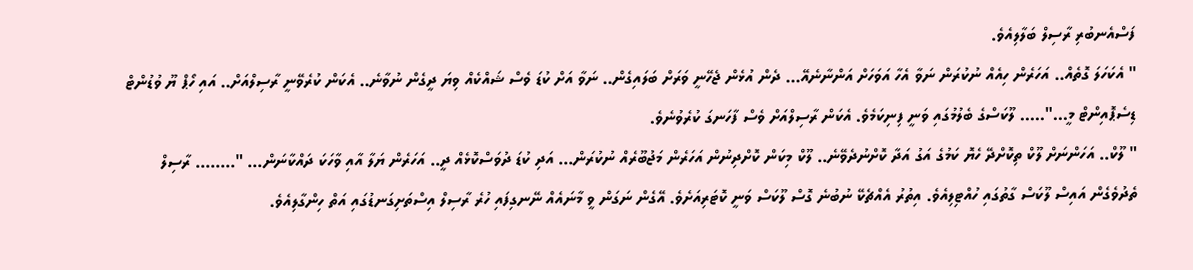ފަސްއެނބުރި ރާސިލް ބަލާލިއެވެ.
" އެކަހަލަ ގޮތެއް.. އަހަރެން ހިއެއް ނުކުރަން ނަވާ އެހާ އަވަހަށް އަންނާނެއޭ... ދެން އުޅެން ޖެހޭނީ ވަރަށް ބަލައިގެން.. ނަވާ އަށް ކުޑަ ވެސް ޝައްކެއް ވިޔަ ދީގެން ނުވާނެ.. އެކަން ކުރެވޭނީ ރާސިލްއަށް.. އައި ހޯޕް ޔޫ ވުޑުންޓް ޑިސެޕޮއިންޓް މީ..."..... ލޫކަސްގެ ބެލުމުގައި ވަނީ ފިނިކަމެވެ. އެކަން ރާސިލްއަށް ވެސް ފާހަނގަ ކުރެވުނެވެ.
" ލޫކް.. އަހަންނަށް ލޫކް ތިކޮށްދޭ ހެޔޮ ކަމުގެ އަގު އަދާ ކޮށްނުދެވޭނެ.. ލޫކް މިކަން ކޮށްދިނުން އަހަރެން މަޖުބޫރެއް ނުކުރަން... އަދި ކުޑަ ދުވަސްކޮޅެއް ދީ.. އަހަރެން ޔަލާ އާއި ވާހަކަ ދައްކާނަން... "........ ރާސިލް ތެދުވެގެން އައިސް ލޫކަސް ގާތުގައި ހުއްޓިލިއެވެ. އިތުރު އެއްޗެކޭ ނުބުނެ ގޮސް ލޫކަސް ވަނީ ކޮޓަރިއަށެވެ. އޭގެން ނަގަން ވީ މާނައެއް ނޭނގިފައި ހުރެ ރާސިލް އިސްތަށިގަނޑުގައި އަތް ހިންގާލިއެވެ.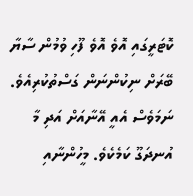ކޮޓަރީގައި އޮވެ އޮވެ ފޫހި ވުމުން ސާޔާ ބޭރަށް ނިކުންނަން ގަސްތުކުރިއެވެ. ނަމަވެސް އެއީ އޭނާއަށް އަދި މާ އުނދަގޫ ކަމެކެވެ. މީހުންނާއި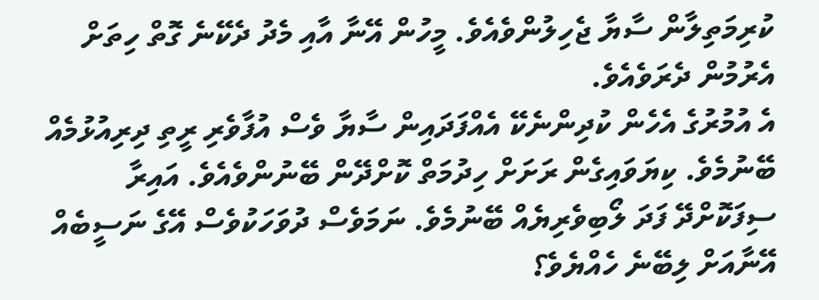ކުރިމަތިލާން ސާޔާ ޖެހިލުންވެއެވެ. މީހުން އޭނާ އާއި މެދު ދެކޭނެ ގޮތް ހިތަށް އެރުމުން ދެރަވެއެވެ.
އެ އުމުރުގެ އެހެން ކުދިންނެކޭ އެއްފަދައިން ސާޔާ ވެސް އުފާވެރި ރީތި ދިރިއުޅުމެއް ބޭނުމެވެ. ކިޔަވައިގެން ރަށަށް ހިދުމަތް ކޮށްދޭން ބޭނުންވެއެވެ. އައިރާ ސިފަކޮށްދޭ ފަދަ ލޯބިވެރިޔެއް ބޭނުމެވެ. ނަމަވެސް ދުވަހަކުވެސް އޭގެ ނަސީބެއް އޭނާއަށް ލިބޭނެ ހެއްޔެވެ؟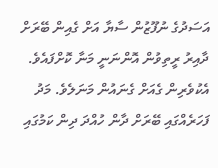އަސަދުގެ ނުފޫޒުން ސާޔާ އަށް ގެއިން ބޭރަށް ދާއިރު ރީތިވުން އޮންނަނީ މަނާ ކޮށްފައެވެ. އެކުވެރިން ގެއަށް ގެނައުން މަނަލެވެ. މަދު ފަހަރެއްގައި ބޭރަށް ދާން ހުއްދަ ދިން ކަމުގައި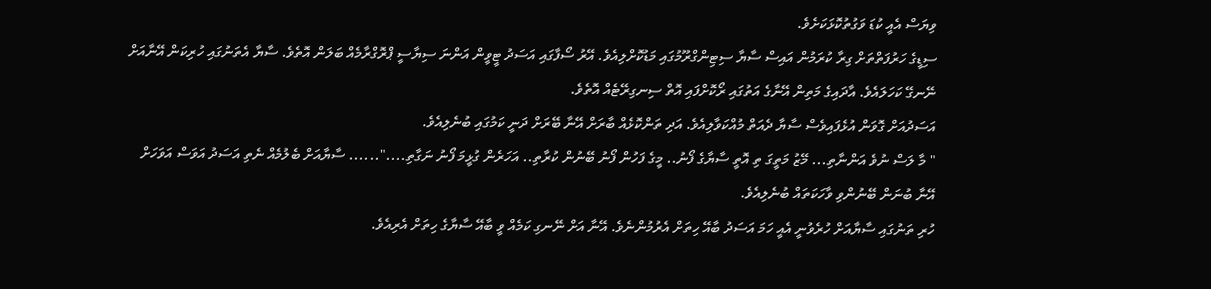ވިޔަސް އެއީ ކުޑަ ވަގުތުކޮޅަކަށެވެ.
ސިޑީގެ ހަރުފަތްތަށް ގިރާ ކުރަމުން އައިސް ސާޔާ ސިޓިންގްރޫމުގައި މަޑުކޮށްލިއެވެ. އޭރު ސޯފާގައި އަސަދު ޓީވީން އަންނަ ސިޔާސީ ޕްރޮގްރާމެއް ބަލަން އޮތެވެ. ސާޔާ އެތަނުގައި ހުރިކަން އޭނާއަށް ނޭނގޭ ކަހަލައެވެ. އާދައިގެ މަތިން އޭނާގެ އަތުގައި ރޯކޮށްފައި އޮތް ސިނގިރޭޓެއް އޮތެވެ.
އަސަދުއަށް ގޮވަން އުޅެފައިވެސް ސާޔާ ދެއަތް މުއްކަވާލިއެވެ. އަދި ތަންކޮޅެއް ބާރަށް އޭނާ ބޭރަށް ދަނީ ކަމުގައި ބުނެލިއެވެ.
" މާ ލަސް ނުވެ އަންނާތި... މޭޒު މަތީގަ ތި އޮތީ ސާޔާގެ ފޯނު.. މީގެ ފަހުން ފޯނު ބޭނުން ކުރާތި.. އަހަރެން ގުޅީމަ ފޯނު ނަގާތި...."...... ސާޔާއަށް ބެލުމެއް ނެތި އަސަދު އަވަސް އަވަހަށް އޭނާ ބުނަން ބޭނުންވި ވާހަކަތައް ބުނެލިއެވެ.
ހުރި ތަނުގައި ސާޔާއަށް ހުރެވުނީ އެއީ ހަމަ އަސަދު ބާއޭ ހިތަށް އެރުމުންނެވެ. އޭނާ އަށް ނޭނގި ކަމެއް ވީ ބާއޭ ސާޔާގެ ހިތަށް އެރިއެވެ.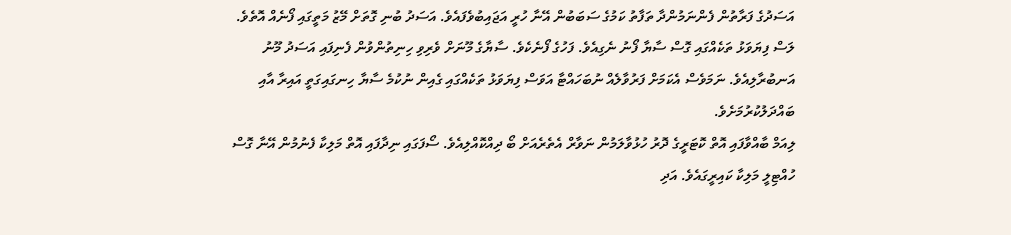އަސަދުގެ ފަރާތުން ފެންނަމުންދާ ތަފާތު ކަމުގެ ސަބަބުން އޭނާ ހުރީ އަޖައިބުވެފައެވެ. އަސަދު ބުނި ގޮތަށް މޭޒު މަތީގައި ފޯނެއް އޮތެވެ. ލަސް ފިޔަވަޅު ތަކެއްގައި ގޮސް ސާޔާ ފޯނު ނެގިއެވެ. ފަހުގެ ފޯނެކެވެ. ސާޔާގެ މޫނަށް ވެރިވި ހިނިތުންވުން ފެނިފައި އަސަދު މޫނު އަނބުރާލިއެވެ. ނަމަވެސް އެކަމަށް ފަރުވާލެއް ނުބަހައްޓާ އަވަސް ފިޔަވަޅު ތަކެއްގައި ގެއިން ނުކުމެ ސާޔާ ހިނގައިގަތީ އައިރާ އާއި ބައްދަލުކުރުމަށެވެ.
ލިއަމް ބާއްވާފައި އޮތް ކޮޓަރީގެ ދޮރު ހުޅުވާލަމުން ނަވާރް އެތެރެއަށް ބޯ ދިއްކޮއްލިއެވެ. ސޯފަގައި ނިދާފައި އޮތް މަލިކާ ފެނުމުން އޭނާ ގޮސް ހުއްޓިލީ މަލިކާ ކައިރީގައެވެ. އަދި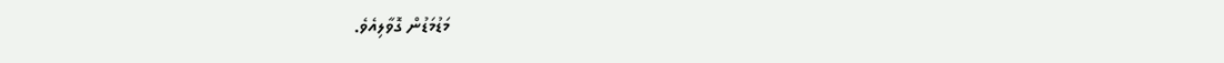މަޑުމަޑުން ގޮވާލިއެވެ.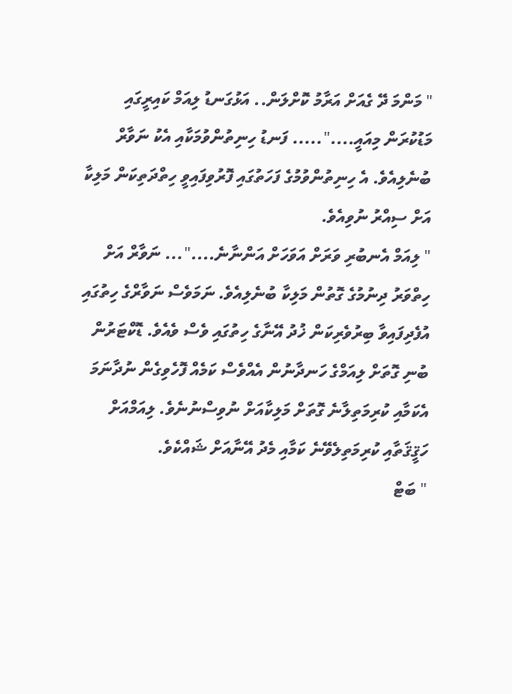" މަންމަ ދޭ ގެއަށް އަރާމު ކޮށްލަން.. އަޅުގަނޑު ލިއަމް ކައިރީގައި މަޑުކުރަން މިއައީ...."..... ފަނޑު ހިނިތުންވުމަކާއި އެކު ނަވާރް ބުނެލިއެވެ. އެ ހިނިތުންވުމުގެ ފަހަތުގައި ފޮރުވިފައިވީ ހިތްދަތިކަން މަލިކާ އަށް ސިއްރު ނުވިއެވެ.
" ލިއަމް އެނބުރި ވަރަށް އަވަހަށް އަންނާނެ...."... ނަވާރް އަށް ހިތްވަރު ދިނުމުގެ ގޮތުން މަލިކާ ބުނެލިއެވެ. ނަމަވެސް ނަވާރްގެ ހިތުގައި އުފެދިފައިވާ ބިރުވެރިކަން ޚުދު އޭނާގެ ހިތުގައި ވެސް ވެއެވެ. ޑޮކްޓަރުން ބުނި ގޮތަށް ލިއަމްގެ ހަނދާނުން އެއްވެސް ކަމެއް ފޮހެވިގެން ނުދާނަމަ އެކަމާއި ކުރިމަތިލާނެ ގޮތަށް މަލިކާއަށް ނުވިސްނުނެވެ. ލިއަމްއަށް ހަޤީޤަތާއި ކުރިމަތިލެވޭނެ ކަމާއި މެދު އޭނާއަށް ޝައްކެވެ.
" ބަޓް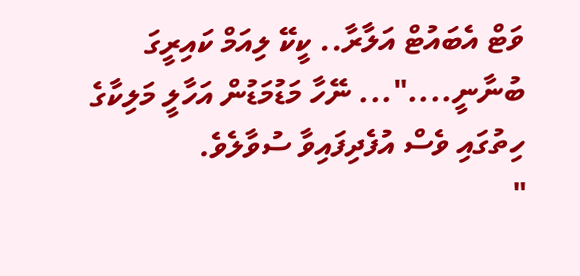ވަޓް އެބައުޓް އަލާރާ.. ކީކޭ ލިއަމް ކައިރީގަ ބުނާނީ...."... ނޭހާ މަޑުމަޑުން އަހާލީ މަލިކާގެ ހިތުގައި ވެސް އުފެދިފައިވާ ސުވާލެވެ.
"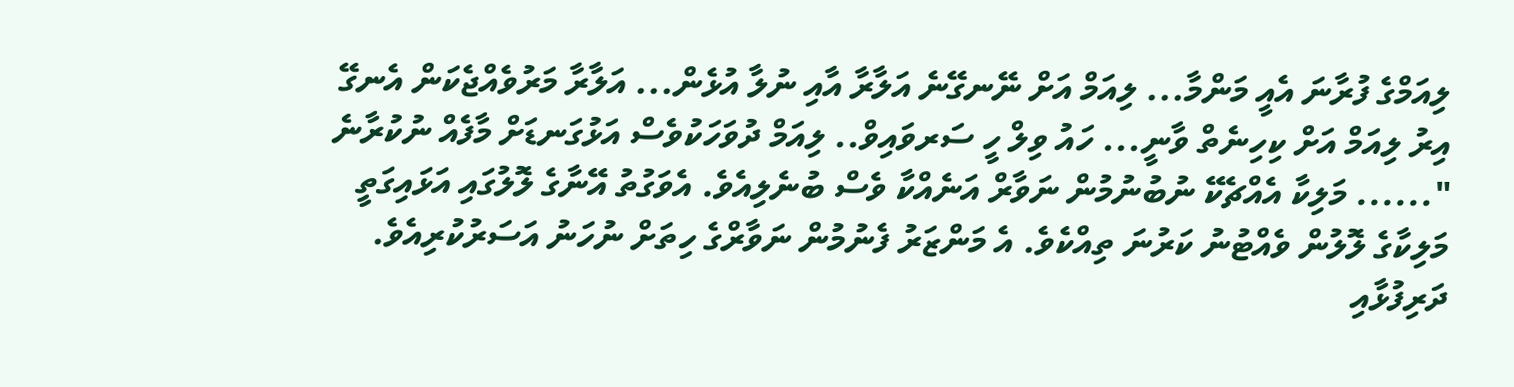ލިއަމްގެ ފުރާނަ އެއީ މަންމާ... ލިއަމް އަށް ނޭނގޭނެ އަލާރާ އާއި ނުލާ އުޅެން... އަލާރާ މަރުވެއްޖެކަން އެނގޭ އިރު ލިއަމް އަށް ކިހިނެތް ވާނީ... ހައު ވިލް ހީ ސަރވައިވް.. ލިއަމް ދުވަހަކުވެސް އަޅުގަނޑަށް މާފެއް ނުކުރާނެ "...... މަލިކާ އެއްޗެކޭ ނުބުނުމުން ނަވާރް އަނެއްކާ ވެސް ބުނެލިއެވެ. އެވަގުތު އޭނާގެ ލޮލުގައި އަޅައިގަތީ މަލިކާގެ ލޮލުން ވެއްޓުނު ކަރުނަ ތިއްކެވެ. އެ މަންޒަރު ފެނުމުން ނަވާރްގެ ހިތަށް ނުހަނު އަސަރުކުރިއެވެ. ދަރިފުޅާއި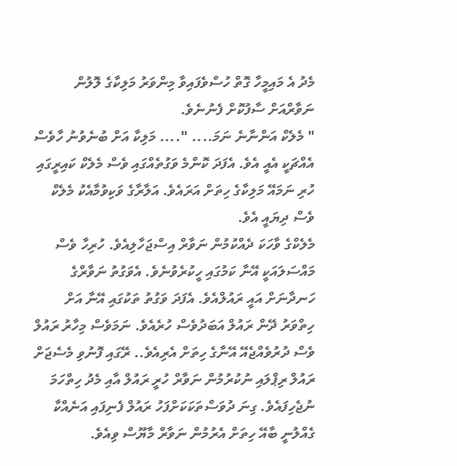މެދު އެ މައިމީހާ ގޮތް ހުސްވެފައިވާ މިންވަރު މަލިކާގެ ލޮލުން ނަވާރްއަށް ސާފުކޮށް ފެނުނެވެ.
" މެލެކް އަންނާނެ ނަމަ.... ".... މަލިކާ އަށް ބުނެވުނު ހާވެސް އެއްޗަކީ އެއީ އެވެ. އެފަދަ ކޮންމެ ވަގުތެއްގައި ވެސް މެލެކް ކައިރީގައި ހުރި ނަމައޭ މަލިކާގެ ހިތަށް އަރައެވެ. އަލާރާގެ ވަކިވުމާއެކު މެލެކް ވެސް ދިޔައީ އެވެ.
މެލެކްގެ ވާހަކަ ދެއްކުމުން ނަވާރް އިސްޖަހާލިއެވެ. ހުރިހާ ވެސް މައްސަލައަކީ އޭނާ ކަމުގައި ހީކުރެވުނެވެ. އެވަގުތު ނަވާރްގެ ހަނދާނަށް އައީ ރައުލްއެވެ. އެފަދަ ވަގުތު ތަކުގައި އޭނާ އަށް ހިތްވަރު ދޭން ރައުލް އަބަދުވެސް ހުރެއެވެ. ނަމަވެސް މިހާރު ރައުލް ވެސް ދުރުވެއްޖެއޭ އޭނާގެ ހިތަށް އެރިއެވެ.. ރޭގައި ފޮނުވި މެސެޖަށް ރައުލް ރިޕްލައި ނުކުރުމުން ނަވާރް ހުރީ ރައުލް އާއި މެދު ހިތްހަމަ ނުޖެހިފައެވެ. ގިނަ ދުވަސްތަކަކަށްފަހު ރައުލް ފެނިފައި އަނެއްކާ ގެއްލުނީ ބާއޭ ހިތަށް އެރުމުން ނަވާރް މާޔޫސް ވިއެވެ.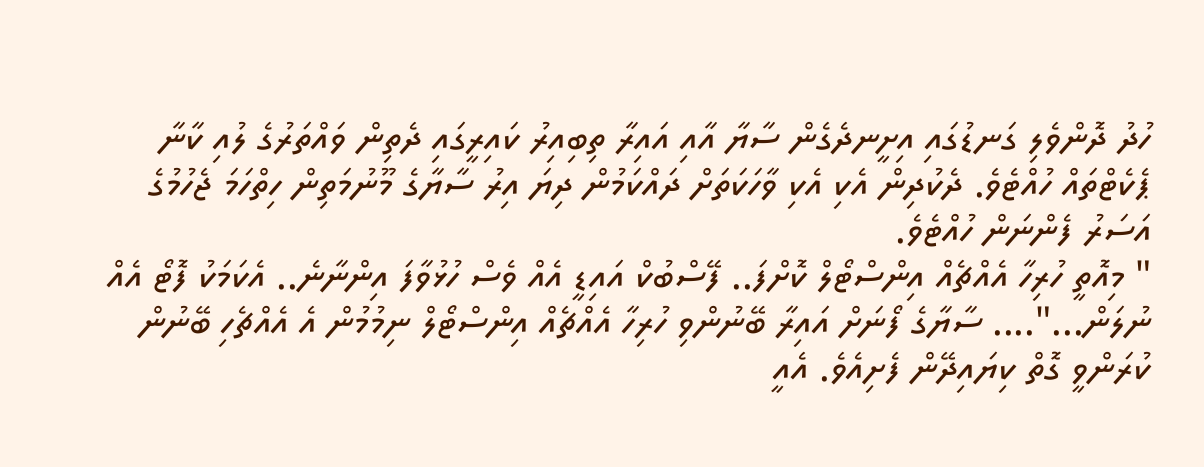ހުދު ދޮންވެލި ގަނޑުގައި އިށީނދެގެން ސާޔާ އާއި އައިރާ ތިބިއިރު ކައިރީގައި ދެތިން ވައްތަރުގެ ލުއި ކާނާ ޕެކެޓްތައް ހުއްޓެވެ. ދެކުދިން އެކި އެކި ވާހަކަތަށް ދައްކަމުން ދިޔަ އިރު ސާޔާގެ މޫނުމަތިން ހިތްހަމަ ޖެހުމުގެ އަސަރު ފެންނަން ހުއްޓެވެ.
" މިއޮތީ ހުރިހާ އެއްޗެއް އިންސްޓޯލް ކޮށްފަ.. ފޭސްބުކް އައިޑީ އެއް ވެސް ހުޅުވާފަ އިންނާނެ.. އެކަމަކު ފޮޓޯ އެއް ނުލަން...".... ސާޔާގެ ފޯނަށް އައިރާ ބޭނުންވި ހުރިހާ އެއްޗެއް އިންސްޓޯލް ނިމުމުން އެ އެއްޗެހި ބޭނުން ކުރަންވީ ގޮތް ކިޔައިދޭން ފެށިއެވެ. އެއީ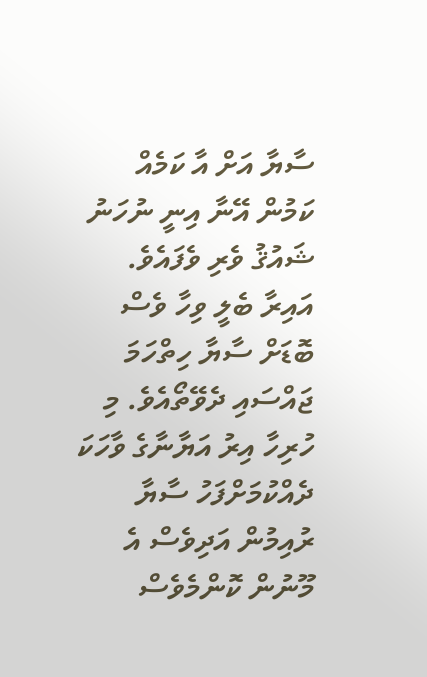ސާޔާ އަށް އާ ކަމެއް ކަމުން އޭނާ އިނީ ނުހަނު ޝައުޤު ވެރި ވެފައެވެ.
އައިރާ ބެލީ ވިހާ ވެސް ބޮޑަށް ސާޔާ ހިތްހަމަ ޖައްސައި ދެވޭތޯއެވެ. މި ހުރިހާ އިރު އަޔާނާގެ ވާހަކަ ދެއްކުމަށްފަހު ސާޔާ ރުއިމުން އަދިވެސް އެ މޫނުން ކޮންމެވެސް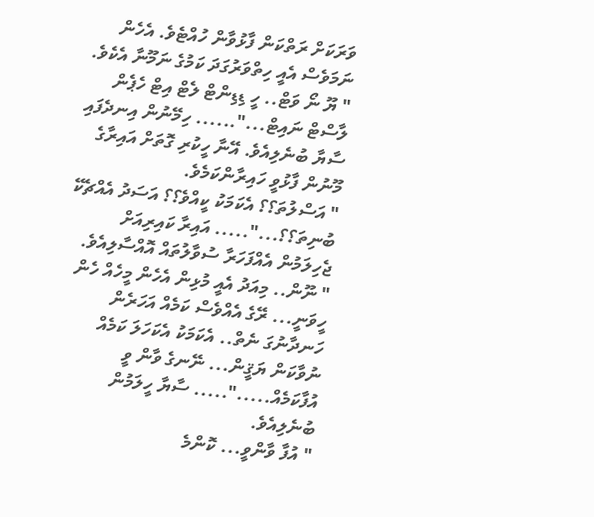ވަރަކަށް ރަތްކަން ފާޅުވާން ހުއްޓެވެ. އެހެން ނަމަވެސް އެއީ ހިތްވަރުގަދަ ކަމުގެ ނަމޫނާ އެކެވެ.
" ޔޫ ނޯ ވަޓް.. ހީ ޑިޑިންޓް ލެޓް އިޓް ހެޕެން ލާސްޓް ނައިޓް..."...... ހިމޭނުން އިނދެފައި ސާޔާ ބުނެލިއެވެ. އޭނާ ހީކުރި ގޮތަށް އައިރާގެ މޫނުން ފާޅުވީ ހައިރާންކަމެވެ.
" އަސްލުތަ؟؟ އެކަމަކު ކީއްވެ؟؟ އަސަދު އެއްޗެކޭ ބުނިތަ؟؟..."..... އައިރާ ކައިރިއަށް ޖެހިލަމުން އެއްފަހަރާ ސުވާލުތައް އޮއްސާލިއެވެ.
" ނޫން.. މިއަދު އެއީ މުޅިން އެހެން މީހެއް ހެން ހީވަނީ... ރޭގެ އެއްވެސް ކަމެއް އަހަރެން ހަނދާނުގަ ނެތް.. އެކަމަކު އެކަހަލަ ކަމެއް ނުވާކަން ޔަޤީން... ނޭނގެ ވާން ވީ އުފާކަމެއް....."..... ސާޔާ ހީލަމުން ބުނެލިއެވެ.
" އުފާ ވާންވީ... ކޮންމެ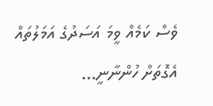ވެސް ކަމެއް ވީމަ އަސަދުގެ އަމަލުތައް އެގޮތަށް ހުންނާނީ...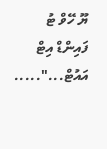ޔޫ ހޭވް ޓު ފައިންޑް އިޓް އައުޓް...".....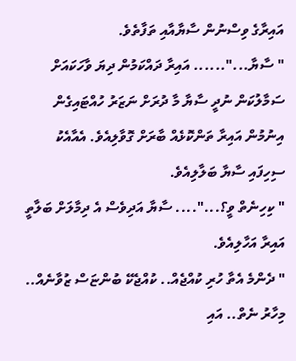އައިރާގެ ވިސްނުން ސާޔާއާއި ތަފާތެވެ.
" ސާޔާ..."...... އައިރާ ދައްކަމުން ދިޔަ ވާހަކައަށް ސަމާލުކަން ނުދީ ސާޔާ މާ ދުރަށް ނަޒަރު ހުއްޓައިގެން އިނުމުން އައިރާ ތަންކޮޅެއް ބާރަށް ގޮވާލިއެވެ. އެއާއެކު ސިހިފައި ސާޔާ ބަލާލިއެވެ.
" ކިހިނެތް ވީ؟...".... ސާޔާ އަދިވެސް އެ ދިމާލަށް ބަލާތީ އައިރާ އަހާލިއެވެ.
" ދެންމެ އެތާ ހުރި ކުއްޖެއް.. ކުއްޖެކޭ ބުންޏަސް ޒުވާނެއް.. މިހާރު ނެތް.. އައި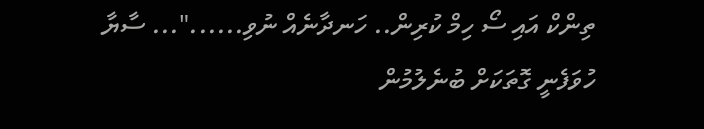ތިންކް އައި ސޯ ހިމް ކުރިން.. ހަނދާނެއް ނުވި......"... ސާޔާ ހުވަފެނީ ގޮތަކަށް ބުނެލުމުން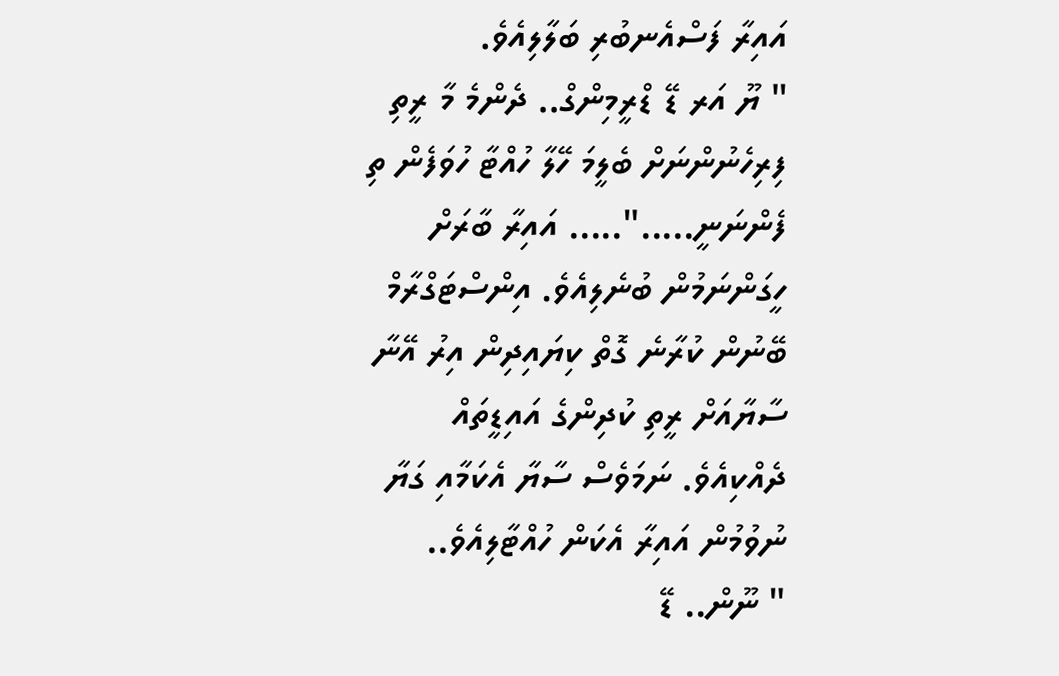އައިރާ ފަސްއެނބުރި ބަލާލިއެވެ.
" ޔޫ އަރ ޑޭ ޑްރީމިންގް.. ދެންމެ މާ ރީތި ފިރިހެނުންނަށް ބެލީމަ ހޭލާ ހުއްޓާ ހުވަފެން ތި ފެންނަނީ....."..... އައިރާ ބާރަށް ހީގަންނަމުން ބުނެލިއެވެ. އިންސްޓަގްރާމް ބޭނުން ކުރާނެ ގޮތް ކިޔައިދިން އިރު އޭނާ ސާޔާއަށް ރީތި ކުދިންގެ އައިޑީތައް ދެއްކިއެވެ. ނަމަވެސް ސާޔާ އެކަމާއި ގަޔާ ނުވުމުން އައިރާ އެކަން ހުއްޓާލިއެވެ..
" ނޫން.. ޑޭ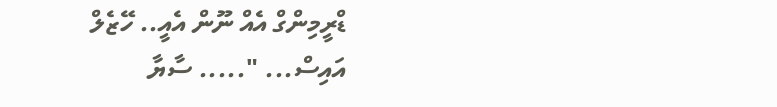ޑްރީމިންގް އެއް ނޫން އެއީ.. ހޭޒެލް އައިސް... "..... ސާޔާ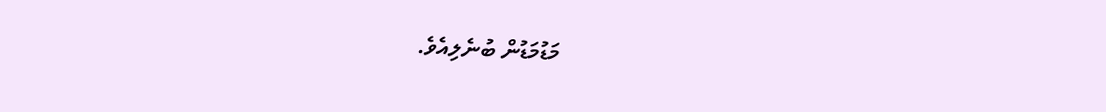މަޑުމަޑުން ބުނެލިއެވެ.